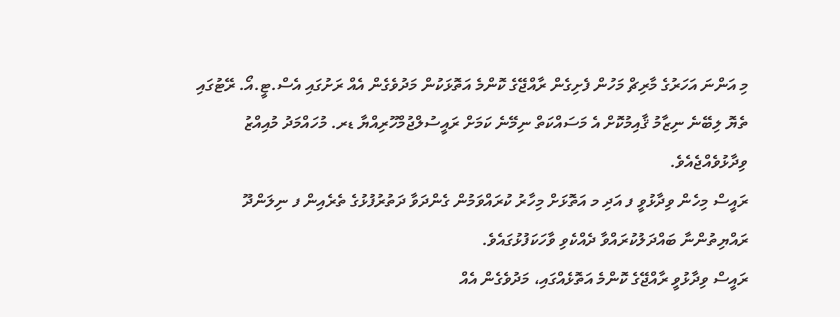މި އަންނަ އަހަރުގެ މާރިޗް މަހުން ފެށިގެން ރާއްޖޭގެ ކޮންމެ އަތޮޅަކުން މަދުވެގެން އެއް ރަށުގައި އެސް.ޓީ.އޯ. ރޭޓުގައި ތެޔޮ ލިބޭނެ ނިޒާމު ޤާއިމުކޮށް އެ މަސައްކަތް ނިމޭނެ ކަމަށް ރައީސުލްޖުމްހޫރިއްޔާ ޑރ. މުހައްމަދު މުއިއްޒު ވިދާޅުވެއްޖެއެވެ.
ރައީސް މިހެން ވިދާޅުވީ ފ އަދި މ އަތޮޅަށް މިހާރު ކުރައްވަމުން ގެންދަވާ ދަތުރުފުޅުގެ ތެރެއިން ފ ނިލަންދޫ ރައްޔިތުންނާ ބައްދަލުކުރައްވާ ދެއްކެވި ވާހަކަފުޅުގައެވެ.
ރައީސް ވިދާޅުވީ ރާއްޖޭގެ ކޮންމެ އަތޮޅެއްގައި، މަދުވެގެން އެއް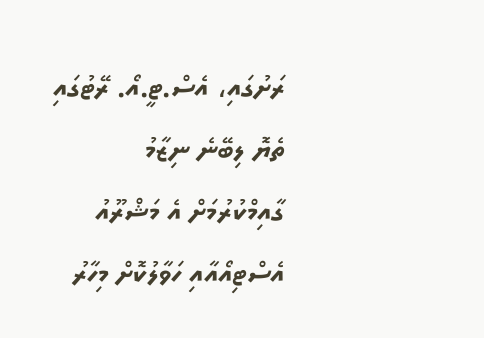ރަށުގައި، އެސް.ޓީ.އޯ. ރޭޓުގައި ތެޔޮ ލިބޭނެ ނިޒާމު ގާއިމްކުރުމަށް އެ މަޝްރޫއު އެސްޓިއޯއާއި ހަވާލުކޮށް މިހާރު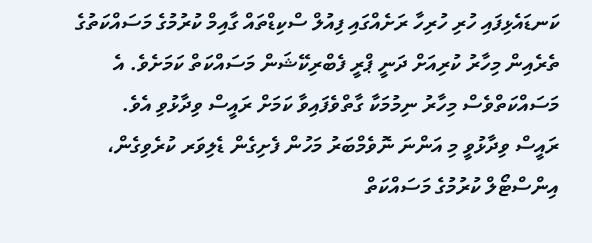ކަނޑައެޅިފައި ހުރި ހުރިހާ ރަށެއްގައި ފިއުލް ސްކިޑްތައް ގާއިމް ކުރުމުގެ މަސައްކަތުގެ ތެރެއިން މިހާރު ކުރިއަށް ދަނީ ޕްރީ ފެބްރިކޭޝަން މަސައްކަތް ކަމަށެވެ. އެ މަސައްކަތްވެސް މިހާރު ނިމުމަކާ ގާތްވެފައިވާ ކަމަށް ރައީސް ވިދާޅުވި އެވެ.
ރައީސް ވިދާޅުވީ މި އަންނަ ނޮވެމްބަރު މަހުން ފެށިގެން ޑެލިވަރ ކުރެވިގެން، އިންސްޓޯލް ކުރުމުގެ މަސައްކަތް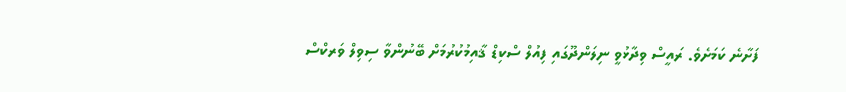ފަށާނެ ކަމަށެވެ. ރައީސް ވިދާޅުވީ ނިލަންދޫގައި ފިއުލް ސްކިޑް ޤާއިމުކުރުމަށް ބޭނުންވާ ސިވިލް ވަރކްސް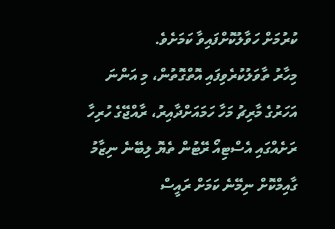ކުރުމަށް ހަވާލުކޮށްފައިވާ ކަމަށެވެ.
މިހާރު ތާވަލުކުރެވިފައި އޮތްގޮތުން، މި އަންނަ އަހަރުގެ މާރިޗު މަހާ ހަމައަށްދާއިރު، ރާއްޖޭގެ ހުރިހާ ރަށެއްގައި އެސްޓިއޯ ރޭޓުން ތެޔޮ ލިބޭނެ ނިޒާމު ގާއިމްކޮށް ނިމޭނެ ކަމަށް ރައީސް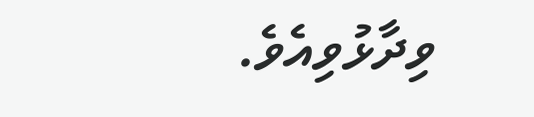ވިދާޅުވިއެވެ.